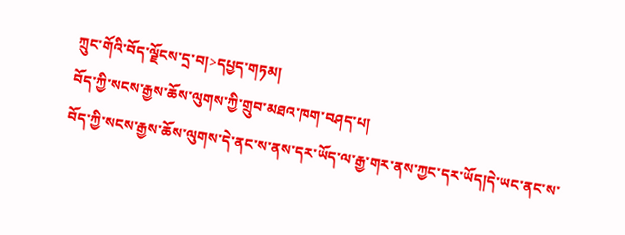ཀྲུང་གོའི་བོད་ལྗོངས་དྲ་བ།>དཔྱད་གཏམ།
བོད་ཀྱི་སངས་རྒྱས་ཆོས་ལུགས་ཀྱི་གྲུབ་མཐའ་ཁག་བཤད་པ།
བོད་ཀྱི་སངས་རྒྱས་ཆོས་ལུགས་དེ་ནང་ས་ནས་དར་ཡོད་ལ་རྒྱ་གར་ནས་ཀྱང་དར་ཡོད།དེ་ཡང་ནང་ས་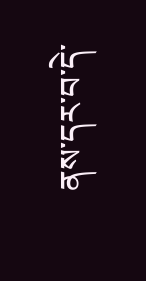ནས་དར་བ་དེ་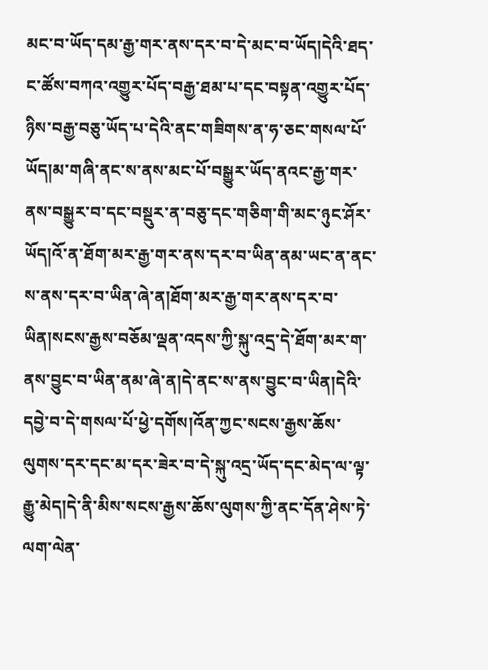མང་བ་ཡོད་དམ་རྒྱ་གར་ནས་དར་བ་དེ་མང་བ་ཡོད།དེའི་ཐད་ང་ཚོས་བཀའ་འགྱུར་པོད་བརྒྱ་ཐམ་པ་དང་བསྟན་འགྱུར་པོད་ཉིས་བརྒྱ་བཅུ་ཡོད་པ་དེའི་ནང་གཟིགས་ན་ཧ་ཅང་གསལ་པོ་ཡོད།མ་གཞི་ནང་ས་ནས་མང་པོ་བསྒྱུར་ཡོད་ནའང་རྒྱ་གར་ནས་བསྒྱུར་བ་དང་བསྡུར་ན་བཅུ་དང་གཅིག་གི་མང་ཉུང་ཤོར་ཡོད།འོ་ན་ཐོག་མར་རྒྱ་གར་ནས་དར་བ་ཡིན་ནམ་ཡང་ན་ནང་ས་ནས་དར་བ་ཡིན་ཞེ་ན།ཐོག་མར་རྒྱ་གར་ནས་དར་བ་ཡིན།སངས་རྒྱས་བཅོམ་ལྡན་འདས་ཀྱི་སྐུ་འདྲ་དེ་ཐོག་མར་ག་ནས་བྱུང་བ་ཡིན་ནམ་ཞེ་ན།དེ་ནང་ས་ནས་བྱུང་བ་ཡིན།དེའི་དབྱེ་བ་དེ་གསལ་པོ་ཕྱེ་དགོས།འོན་ཀྱང་སངས་རྒྱས་ཆོས་ལུགས་དར་དང་མ་དར་ཟེར་བ་དེ་སྐུ་འདྲ་ཡོད་དང་མེད་ལ་ལྟ་རྒྱུ་མེད།དེ་ནི་མིས་སངས་རྒྱས་ཆོས་ལུགས་ཀྱི་ནང་དོན་ཤེས་ཏེ་ལག་ལེན་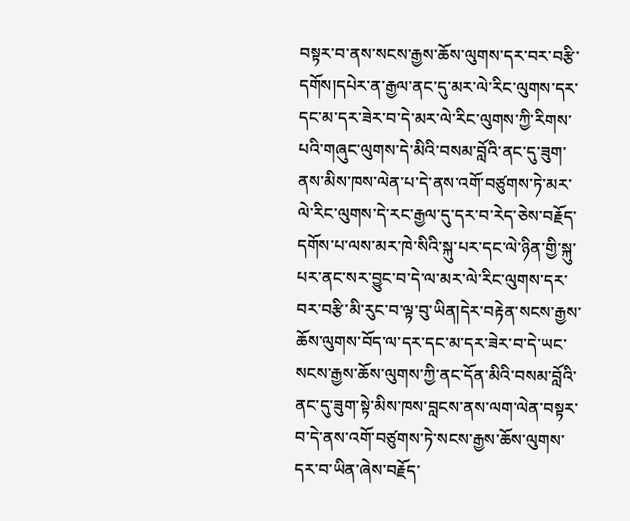བསྟར་བ་ནས་སངས་རྒྱས་ཆོས་ལུགས་དར་བར་བརྩི་དགོས།དཔེར་ན་རྒྱལ་ནང་དུ་མར་ལེ་རིང་ལུགས་དར་དང་མ་དར་ཟེར་བ་དེ་མར་ལེ་རིང་ལུགས་ཀྱི་རིགས་པའི་གཞུང་ལུགས་དེ་མིའི་བསམ་བློའི་ནང་དུ་ཟུག་ནས་མིས་ཁས་ལེན་པ་དེ་ནས་འགོ་བཙུགས་ཏེ་མར་ལེ་རིང་ལུགས་དེ་རང་རྒྱལ་དུ་དར་བ་རེད་ཅེས་བརྗོད་དགོས་པ་ལས་མར་ཁེ་སིའི་སྐུ་པར་དང་ལེ་ཉིན་གྱི་སྐུ་པར་ནང་སར་བྱུང་བ་དེ་ལ་མར་ལེ་རིང་ལུགས་དར་བར་བརྩི་མི་རུང་བ་ལྟ་བུ་ཡིན།དེར་བརྟེན་སངས་རྒྱས་ཆོས་ལུགས་བོད་ལ་དར་དང་མ་དར་ཟེར་བ་དེ་ཡང་སངས་རྒྱས་ཆོས་ལུགས་ཀྱི་ནང་དོན་མིའི་བསམ་བློའི་ནང་དུ་ཟུག་སྟེ་མིས་ཁས་བླངས་ནས་ལག་ལེན་བསྟར་བ་དེ་ནས་འགོ་བཙུགས་ཏེ་སངས་རྒྱས་ཆོས་ལུགས་དར་བ་ཡིན་ཞེས་བརྗོད་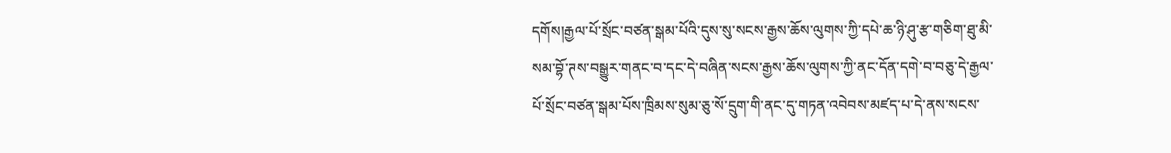དགོས།རྒྱལ་པོ་སྲོང་བཙན་སྒམ་པོའི་དུས་སུ་སངས་རྒྱས་ཆོས་ལུགས་ཀྱི་དཔེ་ཆ་ཉི་ཤུ་རྩ་གཅིག་ཐུ་མི་སམ་བྷོ་ཊས་བསྒྱུར་གནང་བ་དང་དེ་བཞིན་སངས་རྒྱས་ཆོས་ལུགས་ཀྱི་ནང་དོན་དགེ་བ་བཅུ་དེ་རྒྱལ་པོ་སྲོང་བཙན་སྒམ་པོས་ཁྲིམས་སུམ་ཅུ་སོ་དྲུག་གི་ནང་དུ་གཏན་འབེབས་མཛད་པ་དེ་ནས་སངས་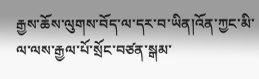རྒྱས་ཆོས་ལུགས་བོད་ལ་དར་བ་ཡིན།འོན་ཀྱང་མི་ལ་ལས་རྒྱལ་པོ་སྲོང་བཙན་སྒམ་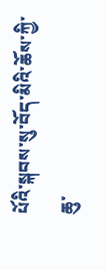པོའི་སྐབས་སུ་བོད་མིའི་ཆོས་ཀྱི་ཆུ་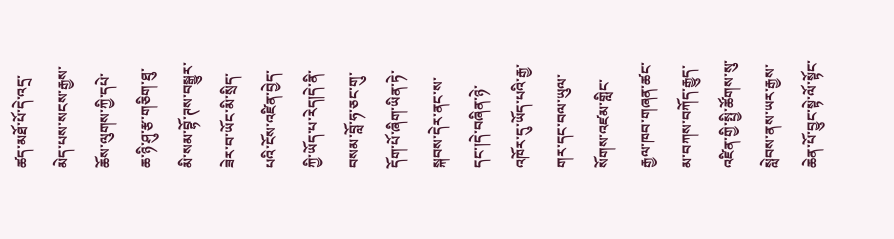ཚད་མཐོ་པོ་དེ་འདྲ་མེད་པས་སངས་རྒྱས་ཆོས་ལུགས་ཀྱི་དཔེ་ཆ་ཉི་ཤུ་རྩ་གཅིག་ཐུ་མི་སམ་བྷོ་ཊས་བསྒྱུར་ཟེར་བ་ཡོང་མི་སྲིད་པའི་ངོས་འཛིན་བྱེད་ཀྱི་ཡོད་པ་རེད།དེ་ནི་བསམ་བློ་ཧ་ཅང་གུ་དོག་པོ་ཞིག་ཡིན་ཏེ་སྐབས་དེར་ནང་ས་དང་།དེ་བཞིན་ཉེ་འཁོར་དུ་ཡོད་པའི་རྒྱ་གར་དང་བལ་ཡུལ་སོགས་འཛམ་གླིང་རྒྱལ་ཁབ་གཞན་ཚང་མ་བཀས་བཀོད་རྒྱུད་འཛིན་གྱི་སྤྱི་ཚོགས་སུ་སླེབས་ནས་ཡར་རྒྱས་ཆེན་པོ་བྱུང་སྟེ་ལོ་སྟོང་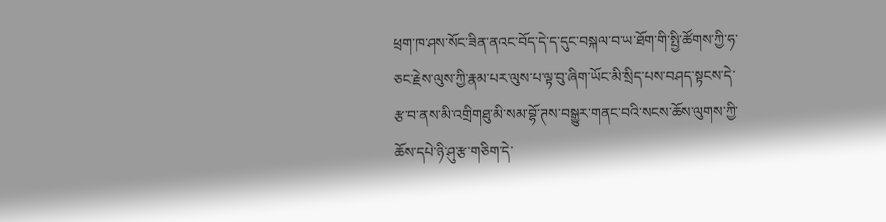ཕྲག་ཁ་ཤས་སོང་ཟིན་ནའང་བོད་དེ་ད་དུང་བསྐལ་བ་ཡ་ཐོག་གི་སྤྱི་ཚོགས་ཀྱི་ཧ་ཅང་རྗེས་ལུས་ཀྱི་རྣམ་པར་ལུས་པ་ལྟ་བུ་ཞིག་ཡོང་མི་སྲིད་པས་བཤད་སྟངས་དེ་རྩ་བ་ནས་མི་འགྲིགཐུ་མི་སམ་བྷོ་ཊས་བསྒྱུར་གནང་བའི་སངས་ཆོས་ལུགས་ཀྱི་ཆོས་དཔེ་ཉི་ཤུ་རྩ་གཅིག་དེ་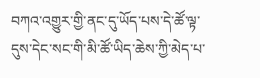བཀའ་འགྱུར་གྱི་ནང་དུ་ཡོད་པས་དེ་ཚོ་ལྟ་དུས་དེང་སང་གི་མི་ཚོ་ཡིད་ཆེས་ཀྱི་མེད་པ་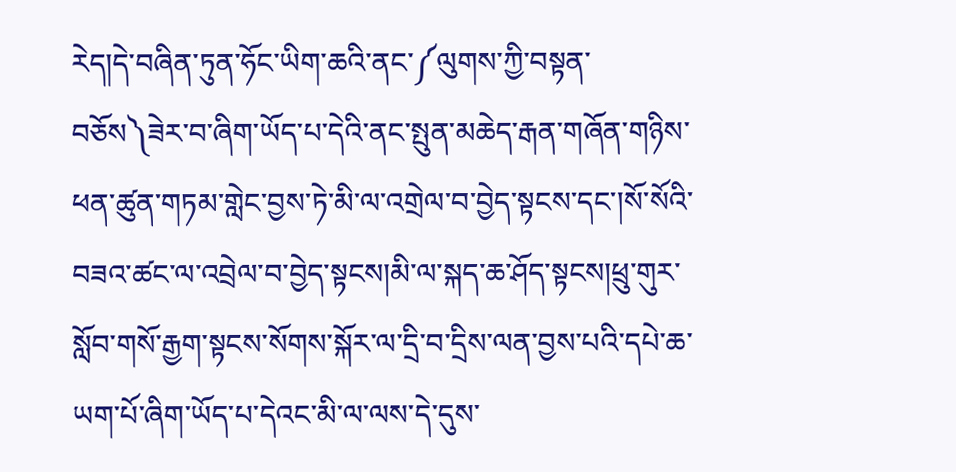རེད།དེ་བཞིན་ཏུན་ཧོང་ཡིག་ཆའི་ནང་༼ལུགས་ཀྱི་བསྟན་བཅོས༽ཟེར་བ་ཞིག་ཡོད་པ་དེའི་ནང་སྤུན་མཆེད་རྒན་གཞོན་གཉིས་ཕན་ཚུན་གཏམ་གླེང་བྱས་ཏེ་མི་ལ་འགྲེལ་བ་བྱེད་སྟངས་དང་།སོ་སོའི་བཟའ་ཚང་ལ་འབྲེལ་བ་བྱེད་སྟངས།མི་ལ་སྐད་ཆ་ཤོད་སྟངས།ཕྲུ་གུར་སློབ་གསོ་རྒྱག་སྟངས་སོགས་སྐོར་ལ་དྲི་བ་དྲིས་ལན་བྱས་པའི་དཔེ་ཆ་ཡག་པོ་ཞིག་ཡོད་པ་དེའང་མི་ལ་ལས་དེ་དུས་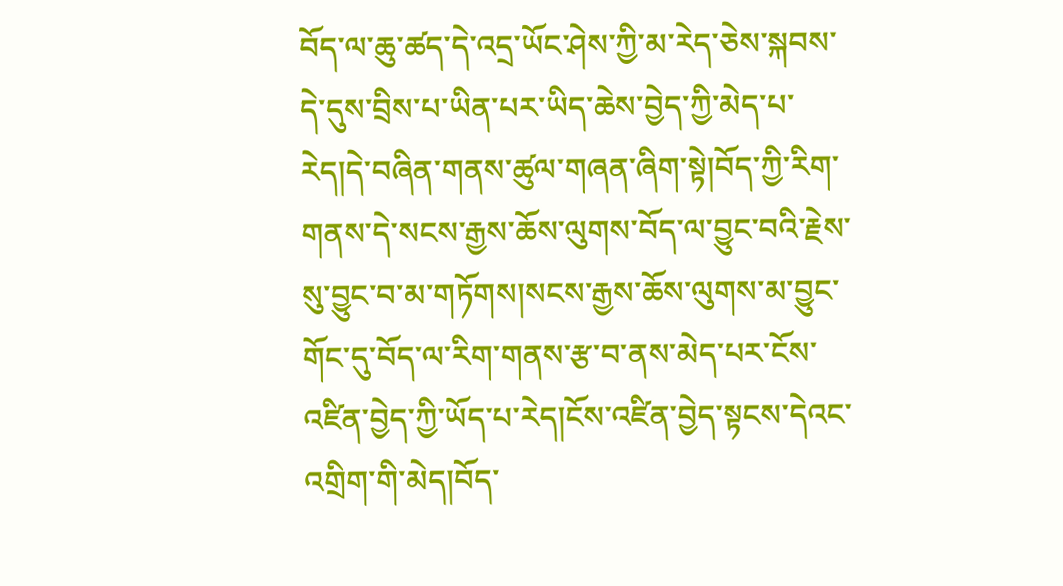བོད་ལ་ཆུ་ཚད་དེ་འདྲ་ཡོང་ཤེས་ཀྱི་མ་རེད་ཅེས་སྐབས་དེ་དུས་བྲིས་པ་ཡིན་པར་ཡིད་ཆེས་བྱེད་ཀྱི་མེད་པ་རེད།དེ་བཞིན་གནས་ཚུལ་གཞན་ཞིག་སྟེ།བོད་ཀྱི་རིག་གནས་དེ་སངས་རྒྱས་ཆོས་ལུགས་བོད་ལ་བྱུང་བའི་རྗེས་སུ་བྱུང་བ་མ་གཏོགས།སངས་རྒྱས་ཆོས་ལུགས་མ་བྱུང་གོང་དུ་བོད་ལ་རིག་གནས་རྩ་བ་ནས་མེད་པར་ངོས་འཛིན་བྱེད་ཀྱི་ཡོད་པ་རེད།ངོས་འཛིན་བྱེད་སྟངས་དེའང་འགྲིག་གི་མེད།བོད་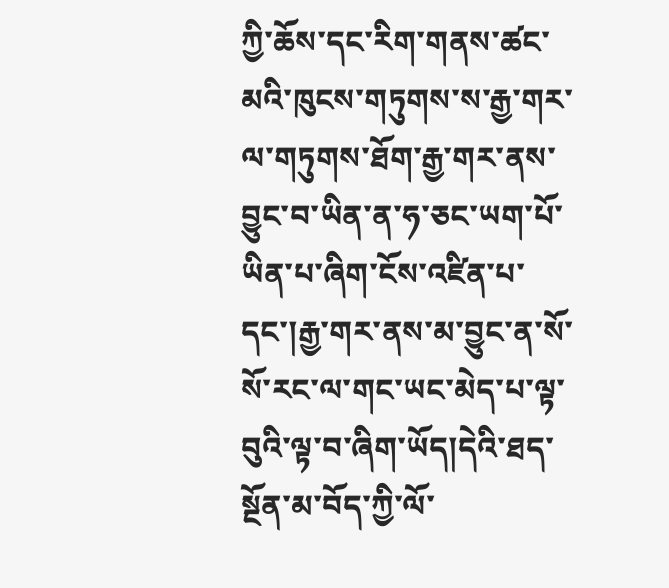ཀྱི་ཆོས་དང་རིག་གནས་ཚང་མའི་ཁུངས་གཏུགས་ས་རྒྱ་གར་ལ་གཏུགས་ཐོག་རྒྱ་གར་ནས་བྱུང་བ་ཡིན་ན་ཧ་ཅང་ཡག་པོ་ཡིན་པ་ཞིག་ངོས་འཛིན་པ་དང་།རྒྱ་གར་ནས་མ་བྱུང་ན་སོ་སོ་རང་ལ་གང་ཡང་མེད་པ་ལྟ་བུའི་ལྟ་བ་ཞིག་ཡོད།དེའི་ཐད་སྔོན་མ་བོད་ཀྱི་ལོ་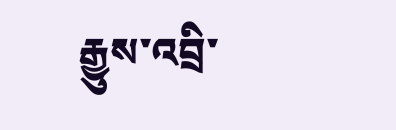རྒྱུས་འབྲི་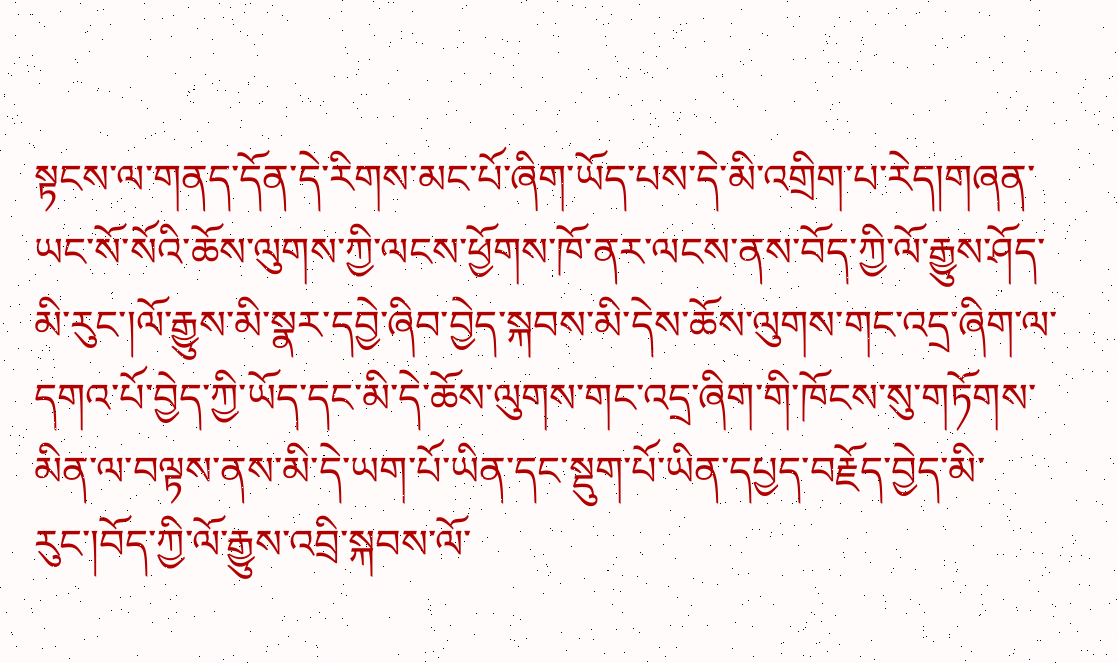སྟངས་ལ་གནད་དོན་དེ་རིགས་མང་པོ་ཞིག་ཡོད་པས་དེ་མི་འགྲིག་པ་རེད།གཞན་ཡང་སོ་སོའི་ཆོས་ལུགས་ཀྱི་ལངས་ཕྱོགས་ཁོ་ནར་ལངས་ནས་བོད་ཀྱི་ལོ་རྒྱུས་ཤོད་མི་རུང་།ལོ་རྒྱུས་མི་སྣར་དབྱེ་ཞིབ་བྱེད་སྐབས་མི་དེས་ཆོས་ལུགས་གང་འདྲ་ཞིག་ལ་དགའ་པོ་བྱེད་ཀྱི་ཡོད་དང་མི་དེ་ཆོས་ལུགས་གང་འདྲ་ཞིག་གི་ཁོངས་སུ་གཏོགས་མིན་ལ་བལྟས་ནས་མི་དེ་ཡག་པོ་ཡིན་དང་སྡུག་པོ་ཡིན་དཔྱད་བརྗོད་བྱེད་མི་རུང་།བོད་ཀྱི་ལོ་རྒྱུས་འབྲི་སྐབས་ལོ་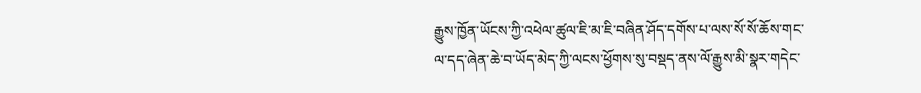རྒྱུས་ཁྱོན་ཡོངས་ཀྱི་འཕེལ་ཚུལ་ཇི་མ་ཇི་བཞིན་ཤོད་དགོས་པ་ལས་སོ་སོ་ཆོས་གང་ལ་དད་ཞེན་ཆེ་བ་ཡོད་མེད་ཀྱི་ལངས་ཕྱོགས་སུ་བསྡད་ནས་ལོ་རྒྱུས་མི་སྣར་གདེང་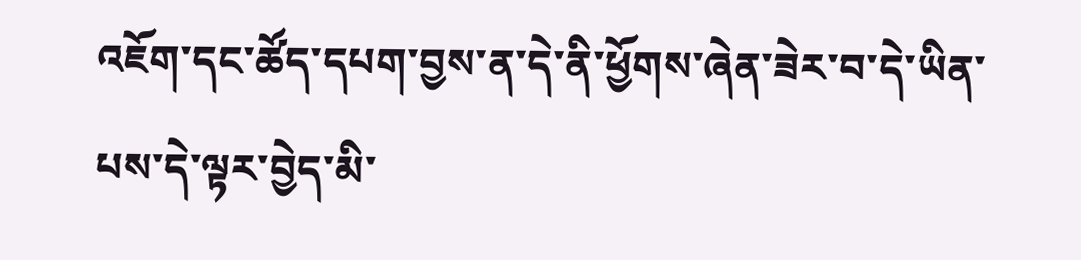འཇོག་དང་ཚོད་དཔག་བྱས་ན་དེ་ནི་ཕྱོགས་ཞེན་ཟེར་བ་དེ་ཡིན་པས་དེ་ལྟར་བྱེད་མི་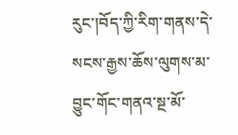རུང་།བོད་ཀྱི་རིག་གནས་དེ་སངས་རྒྱས་ཆོས་ལུགས་མ་བྱུང་གོང་གནའ་སྔ་མོ་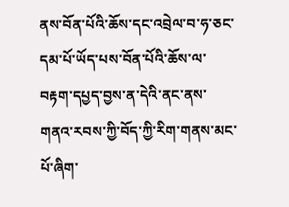ནས་བོན་པོའི་ཆོས་དང་འབྲེལ་བ་ཧ་ཅང་དམ་པོ་ཡོད་པས་བོན་པོའི་ཆོས་ལ་བརྟག་དཔྱད་བྱས་ན་དེའི་ནང་ནས་གནའ་རབས་ཀྱི་བོད་ཀྱི་རིག་གནས་མང་པོ་ཞིག་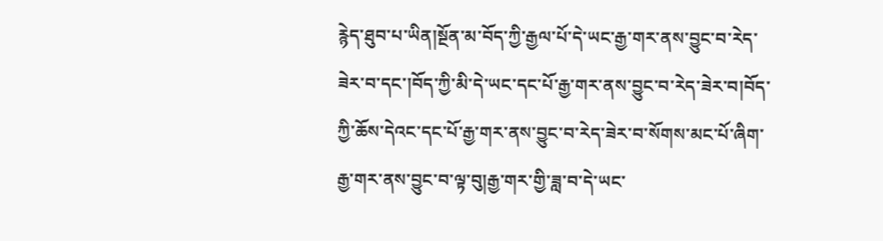རྙེད་ཐུབ་པ་ཡིན།སྔོན་མ་བོད་ཀྱི་རྒྱལ་པོ་དེ་ཡང་རྒྱ་གར་ནས་བྱུང་བ་རེད་ཟེར་བ་དང་།བོད་ཀྱི་མི་དེ་ཡང་དང་པོ་རྒྱ་གར་ནས་བྱུང་བ་རེད་ཟེར་བ།བོད་ཀྱི་ཆོས་དེའང་དང་པོ་རྒྱ་གར་ནས་བྱུང་བ་རེད་ཟེར་བ་སོགས་མང་པོ་ཞིག་རྒྱ་གར་ནས་བྱུང་བ་ལྟ་བུ།རྒྱ་གར་གྱི་ཟླ་བ་དེ་ཡང་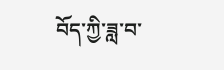བོད་ཀྱི་ཟླ་བ་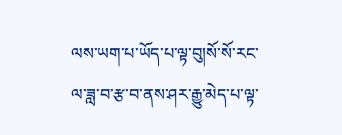ལས་ཡག་པ་ཡོད་པ་ལྟ་བུ།སོ་སོ་རང་ལ་ཟླ་བ་རྩ་བ་ནས་ཤར་རྒྱུ་མེད་པ་ལྟ་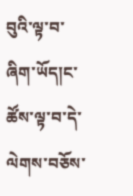བུའི་ལྟ་བ་ཞིག་ཡོད།ང་ཚོས་ལྟ་བ་དེ་ལེགས་བཅོས་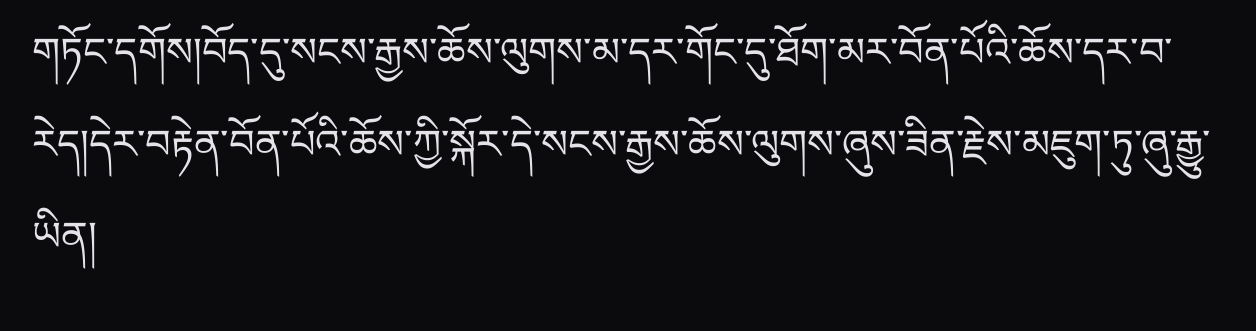གཏོང་དགོས།བོད་དུ་སངས་རྒྱས་ཆོས་ལུགས་མ་དར་གོང་དུ་ཐོག་མར་བོན་པོའི་ཆོས་དར་བ་རེད།དེར་བརྟེན་བོན་པོའི་ཆོས་ཀྱི་སྐོར་དེ་སངས་རྒྱས་ཆོས་ལུགས་ཞུས་ཟིན་རྗེས་མཇུག་ཏུ་ཞུ་རྒྱུ་ཡིན།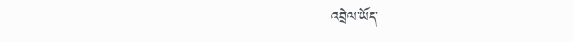འབྲེལ་ཡོད་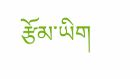རྩོམ་ཡིག